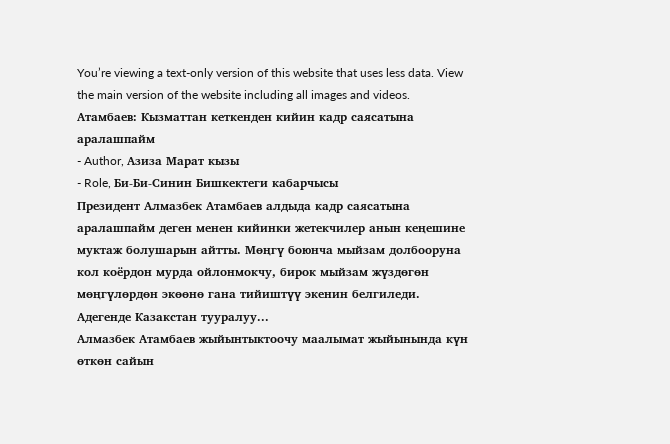You’re viewing a text-only version of this website that uses less data. View the main version of the website including all images and videos.
Атамбаев: Кызматтан кеткенден кийин кадр саясатына аралашпайм
- Author, Азиза Марат кызы
- Role, Би-Би-Синин Бишкектеги кабарчысы
Президент Алмазбек Атамбаев алдыда кадр саясатына аралашпайм деген менен кийинки жетекчилер анын кеңешине муктаж болушарын айтты. Мөңгү боюнча мыйзам долбооруна кол коёрдон мурда ойлонмокчу, бирок мыйзам жүздөгөн мөңгүлөрдөн экөөнө гана тийиштүү экенин белгиледи.
Адегенде Казакстан тууралуу...
Алмазбек Атамбаев жыйынтыктоочу маалымат жыйынында күн өткөн сайын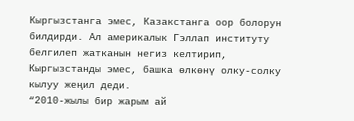Кыргызстанга эмес, Казакстанга оор болорун билдирди. Ал америкалык Гэллап институту белгилеп жатканын негиз келтирип, Кыргызстанды эмес, башка өлкөнү олку-солку кылуу жеңил деди.
“2010-жылы бир жарым ай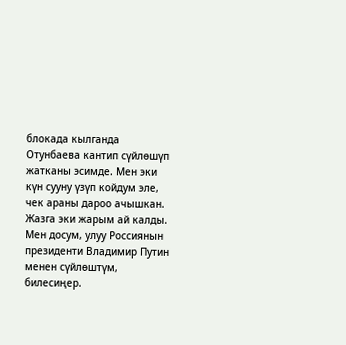блокада кылганда Отунбаева кантип сүйлөшүп жатканы эсимде. Мен эки күн сууну үзүп койдум эле, чек араны дароо ачышкан. Жазга эки жарым ай калды. Мен досум, улуу Россиянын президенти Владимир Путин менен сүйлөштүм, билесиңер.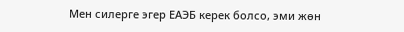Мен силерге эгер ЕАЭБ керек болсо, эми жөн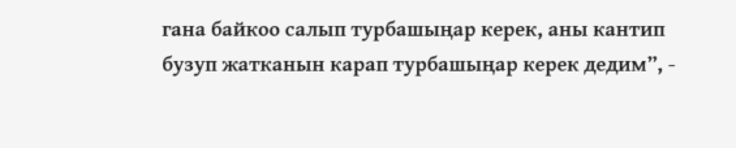гана байкоо салып турбашыңар керек, аны кантип бузуп жатканын карап турбашыңар керек дедим”, -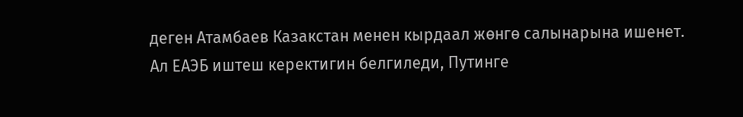деген Атамбаев Казакстан менен кырдаал жөнгө салынарына ишенет.
Ал ЕАЭБ иштеш керектигин белгиледи, Путинге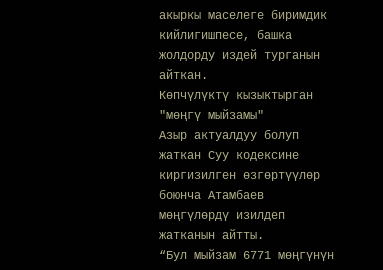акыркы маселеге биримдик кийлигишпесе, башка жолдорду издей турганын айткан.
Көпчүлүктү кызыктырган "мөңгү мыйзамы"
Азыр актуалдуу болуп жаткан Суу кодексине киргизилген өзгөртүүлөр боюнча Атамбаев мөңгүлөрдү изилдеп жатканын айтты.
“Бул мыйзам 6771 мөңгүнүн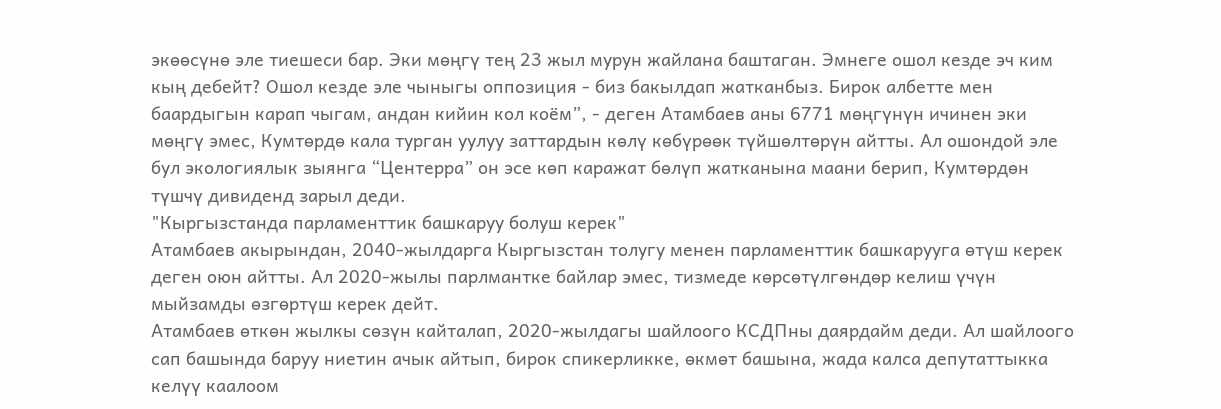экөөсүнө эле тиешеси бар. Эки мөңгү тең 23 жыл мурун жайлана баштаган. Эмнеге ошол кезде эч ким кың дебейт? Ошол кезде эле чыныгы оппозиция - биз бакылдап жатканбыз. Бирок албетте мен баардыгын карап чыгам, андан кийин кол коём”, - деген Атамбаев аны 6771 мөңгүнүн ичинен эки мөңгү эмес, Кумтөрдө кала турган уулуу заттардын көлү көбүрөөк түйшөлтөрүн айтты. Ал ошондой эле бул экологиялык зыянга “Центерра” он эсе көп каражат бөлүп жатканына маани берип, Кумтөрдөн түшчү дивиденд зарыл деди.
"Кыргызстанда парламенттик башкаруу болуш керек"
Атамбаев акырындан, 2040-жылдарга Кыргызстан толугу менен парламенттик башкарууга өтүш керек деген оюн айтты. Ал 2020-жылы парлмантке байлар эмес, тизмеде көрсөтүлгөндөр келиш үчүн мыйзамды өзгөртүш керек дейт.
Атамбаев өткөн жылкы сөзүн кайталап, 2020-жылдагы шайлоого КСДПны даярдайм деди. Ал шайлоого сап башында баруу ниетин ачык айтып, бирок спикерликке, өкмөт башына, жада калса депутаттыкка келүү каалоом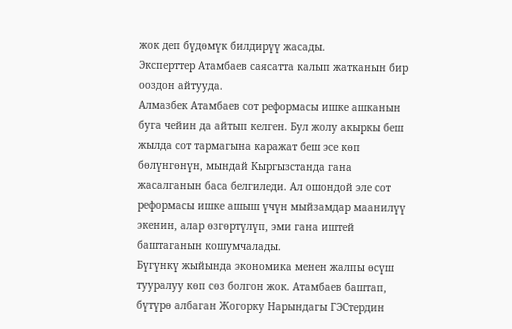жок деп бүдөмүк билдирүү жасады.
Эксперттер Атамбаев саясатта калып жатканын бир ооздон айтууда.
Алмазбек Атамбаев сот реформасы ишке ашканын буга чейин да айтып келген. Бул жолу акыркы беш жылда сот тармагына каражат беш эсе көп бөлүнгөнүн, мындай Кыргызстанда гана жасалганын баса белгиледи. Ал ошондой эле сот реформасы ишке ашыш үчүн мыйзамдар маанилүү экенин, алар өзгөртүлүп, эми гана иштей баштаганын кошумчалады.
Бүгүнкү жыйында экономика менен жалпы өсүш тууралуу көп сөз болгон жок. Атамбаев баштап, бүтүрө албаган Жогорку Нарындагы ГЭСтердин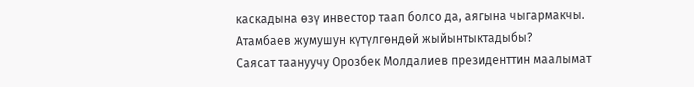каскадына өзү инвестор таап болсо да, аягына чыгармакчы.
Атамбаев жумушун күтүлгөндөй жыйынтыктадыбы?
Саясат таануучу Орозбек Молдалиев президенттин маалымат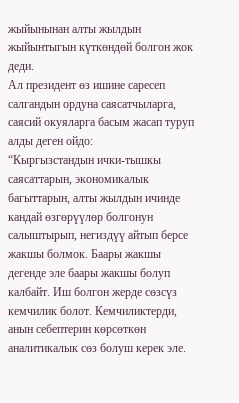жыйынынан алты жылдын жыйынтыгын күткөндөй болгон жок деди.
Ал президент өз ишине саресеп салгандын ордуна саясатчыларга, саясий окуяларга басым жасап туруп алды деген ойдо:
“Кыргызстандын ички-тышкы саясаттарын, экономикалык багыттарын, алты жылдын ичинде кандай өзгөрүүлөр болгонун салыштырып, негиздүү айтып берсе жакшы болмок. Баары жакшы дегенде эле баары жакшы болуп калбайт. Иш болгон жерде сөзсүз кемчилик болот. Кемчиликтерди, анын себептерин көрсөткөн аналитикалык сөз болуш керек эле.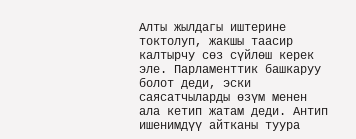Алты жылдагы иштерине токтолуп, жакшы таасир калтырчу сөз сүйлөш керек эле. Парламенттик башкаруу болот деди, эски саясатчыларды өзүм менен ала кетип жатам деди. Антип ишенимдүү айтканы туура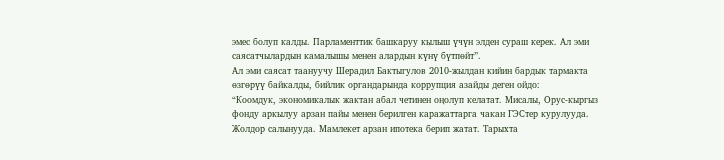эмес болуп калды. Парламенттик башкаруу кылыш үчүн элден сураш керек. Ал эми саясатчылардын камалышы менен алардын күнү бүтпөйт”.
Ал эми саясат таануучу Шерадил Бактыгулов 2010-жылдан кийин бардык тармакта өзгөрүү байкалды, бийлик органдарында коррупция азайды деген ойдо:
“Коомдук, экономикалык жактан абал четинен оңолуп келатат. Мисалы, Орус-кыргыз фонду аркылуу арзан пайы менен берилген каражаттарга чакан ГЭСтер курулууда. Жолдор салынууда. Мамлекет арзан ипотека берип жатат. Тарыхта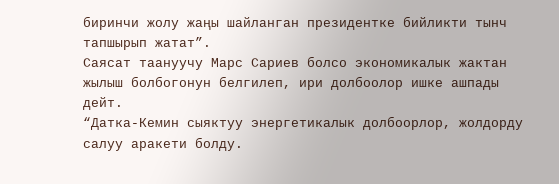биринчи жолу жаңы шайланган президентке бийликти тынч тапшырып жатат”.
Саясат таануучу Марс Сариев болсо экономикалык жактан жылыш болбогонун белгилеп, ири долбоолор ишке ашпады дейт.
“Датка-Кемин сыяктуу энергетикалык долбоорлор, жолдорду салуу аракети болду.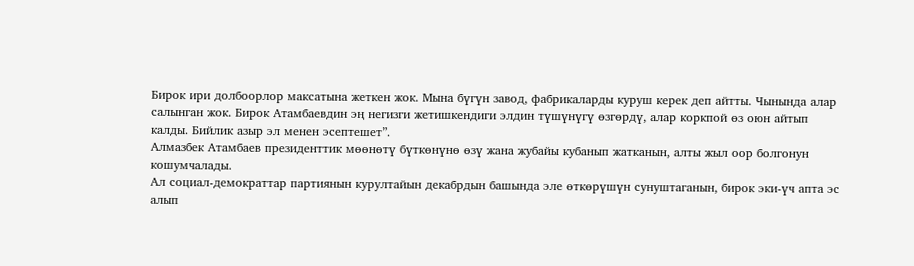Бирок ири долбоорлор максатына жеткен жок. Мына бүгүн завод, фабрикаларды куруш керек деп айтты. Чынында алар салынган жок. Бирок Атамбаевдин эң негизги жетишкендиги элдин түшүнүгү өзгөрдү, алар коркпой өз оюн айтып калды. Бийлик азыр эл менен эсептешет”.
Алмазбек Атамбаев президенттик мөөнөтү бүткөнүнө өзү жана жубайы кубанып жатканын, алты жыл оор болгонун кошумчалады.
Ал социал-демократтар партиянын курултайын декабрдын башында эле өткөрүшүн сунуштаганын, бирок эки-үч апта эс алып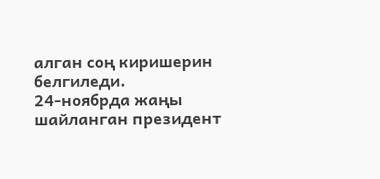алган соң киришерин белгиледи.
24-ноябрда жаңы шайланган президент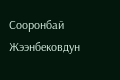Сооронбай Жээнбековдун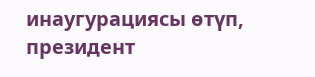инаугурациясы өтүп, президент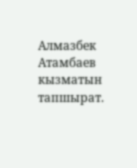Алмазбек Атамбаев кызматын тапшырат.